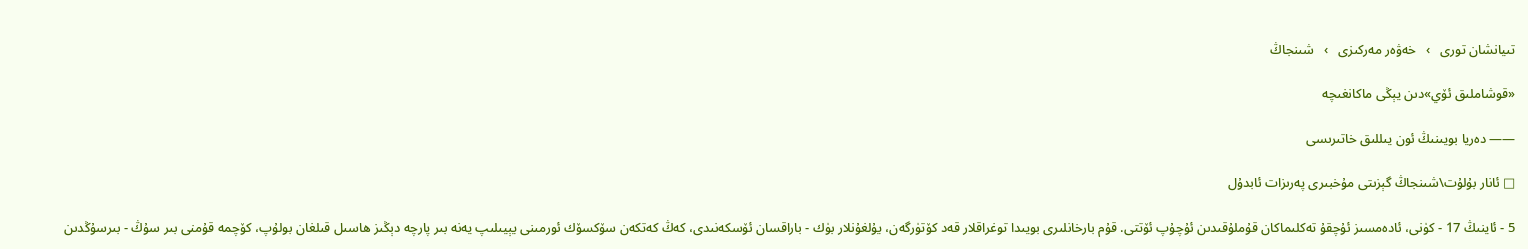تىيانشان تورى   ›   خەۋەر مەركىزى   ›   شىنجاڭ

«قوشاملىق ئۆي»دىن يېڭى ماكانغىچە

—— دەريا بويىنىڭ ئون يىللىق خاتىرىسى

□ ئانار بۇلۇت\شىنجاڭ گېزىتى مۇخبىرى پەرىزات ئابدۇل

5 - ئاينىڭ 17 - كۈنى، ئادەمسىز ئۇچقۇ تەكلىماكان قۇملۇقىدىن ئۇچۇپ ئۆتتى. قۇم بارخانلىرى بويىدا توغراقلار قەد كۆتۈرگەن، يۇلغۇنلار بۈك - باراقسان ئۆسكەنىدى، كەڭ كەتكەن سۆكسۆك ئورمىنى يېيىلىپ يەنە بىر پارچە دېڭىز ھاسىل قىلغان بولۇپ، كۆچمە قۇمنى بىر سۇڭ - بىرسۇڭدىن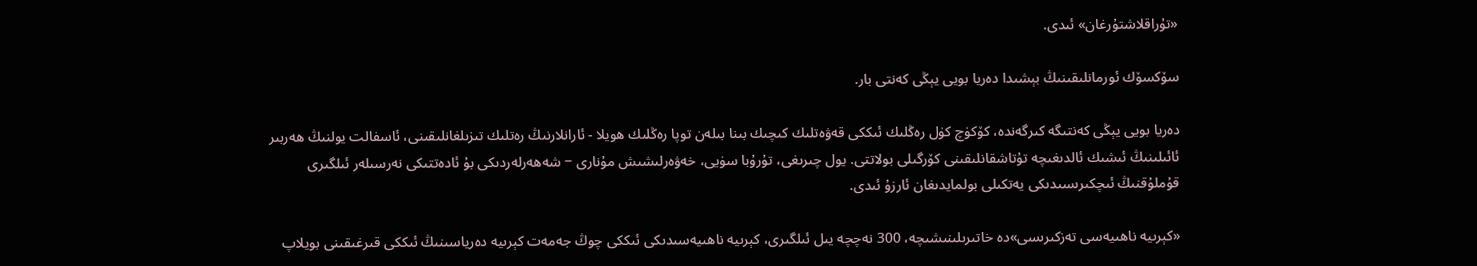«تۇراقلاشتۇرغان» ئىدى.

سۆكسۆك ئورمانلىقىنىڭ بېشىدا دەريا بويى يېڭى كەنتى بار.

دەريا بويى يېڭى كەنتىگە كىرگەندە، كۆكۈچ كۈل رەڭلىك ئىككى قەۋەتلىك كىچىك بىنا بىلەن توپا رەڭلىك ھويلا - ئارانلارنىڭ رەتلىك تىزىلغانلىقىنى، ئاسفالت يولنىڭ ھەربىر ئائىلىنىڭ ئىشىك ئالدىغىچە تۇتاشقانلىقىنى كۆرگىلى بولاتتى. يول چىرىغى، تۇرۇبا سۈيى، خەۋەرلىشىش مۇنارى − شەھەرلەردىكى بۇ ئادەتتىكى نەرسىلەر ئىلگىرى قۇملۇقنىڭ ئىچكىرىسىدىكى يەتكىلى بولمايدىغان ئارزۇ ئىدى.

«كېرىيە ناھىيەسى تەزكىرىسى»دە خاتىرىلىنىشىچە، 300 نەچچە يىل ئىلگىرى، كېرىيە ناھىيەسىدىكى ئىككى چوڭ جەمەت كېرىيە دەرياسىنىڭ ئىككى قىرغىقىنى بويلاپ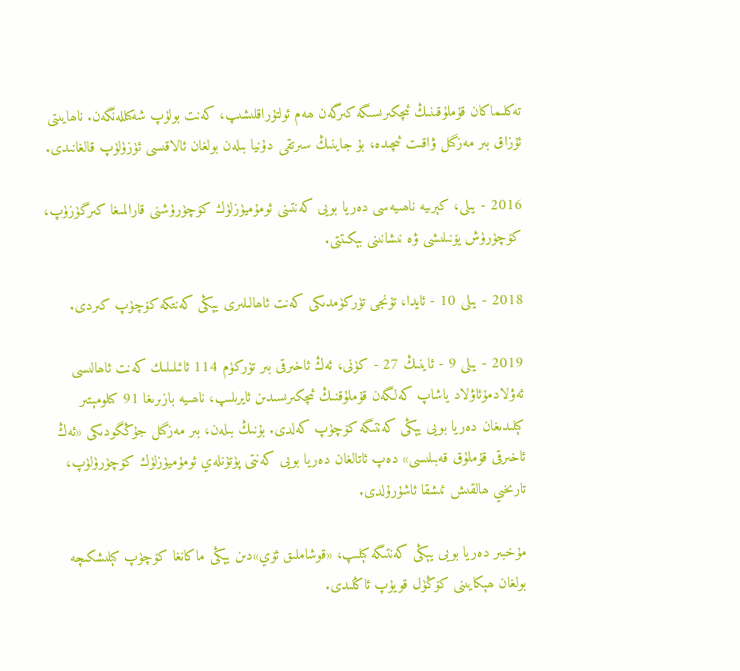تەكلىماكان قۇملۇقىنىڭ ئىچكىرىسىگە كىرگەن ھەم ئولتۇراقلىشىپ، كەنت بولۇپ شەكىللەنگەن. ناھايىتى ئۇزاق بىر مەزگىل ۋاقىت ئىچىدە، بۇ جاينىڭ سىرتقى دۇنيا بىلەن بولغان ئالاقىسى ئۈزۈلۈپ قالغانىدى.

2016 - يىلى، كېرىيە ناھىيەسى دەريا بويى كەنتىنى ئومۇميۈزلۈك كۆچۈرۈشنى قارالمىغا كىرگۈزۈپ، كۆچۈرۈش يۆنىلىشى ۋە نىشانىنى بېكىتتى.

2018 - يىلى 10 - ئايدا، تۇنجى تۈركۈمدىكى كەنت ئاھالىلىرى يېڭى كەنتكە كۆچۈپ كىردى.

2019 - يىلى 9 - ئاينىڭ 27 - كۈنى، ئەڭ ئاخىرقى بىر تۈركۈم 114 ئائىلىلىك كەنت ئاھالىسى ئەۋلادمۇئاۋلاد ياشاپ كەلگەن قۇملۇقنىڭ ئىچكىرىسىدىن ئايرىلىپ، ناھىيە بازىرىغا 91 كىلومېتىر كېلىدىغان دەريا بويى يېڭى كەنتىگە كۆچۈپ كەلدى. بۇنىڭ بىلەن، بىر مەزگىل جۇڭگودىكى «ئەڭ ئاخىرقى قۇملۇق قەبىلىسى» دەپ ئاتالغان دەريا بويى كەنتى پۈتۈنلەي ئومۇميۈزلۈك كۆچۈرۈلۈپ، تارىخىي ھالقىش ئىشقا ئاشۇرۇلدى.

مۇخبىر دەريا بويى يېڭى كەنتىگە كېلىپ، «قوشاملىق ئۆي»دىن يېڭى ماكانغا كۆچۈپ كېلىشكىچە بولغان ھېكايىنى كۆڭۈل قويۇپ ئاڭلىدى.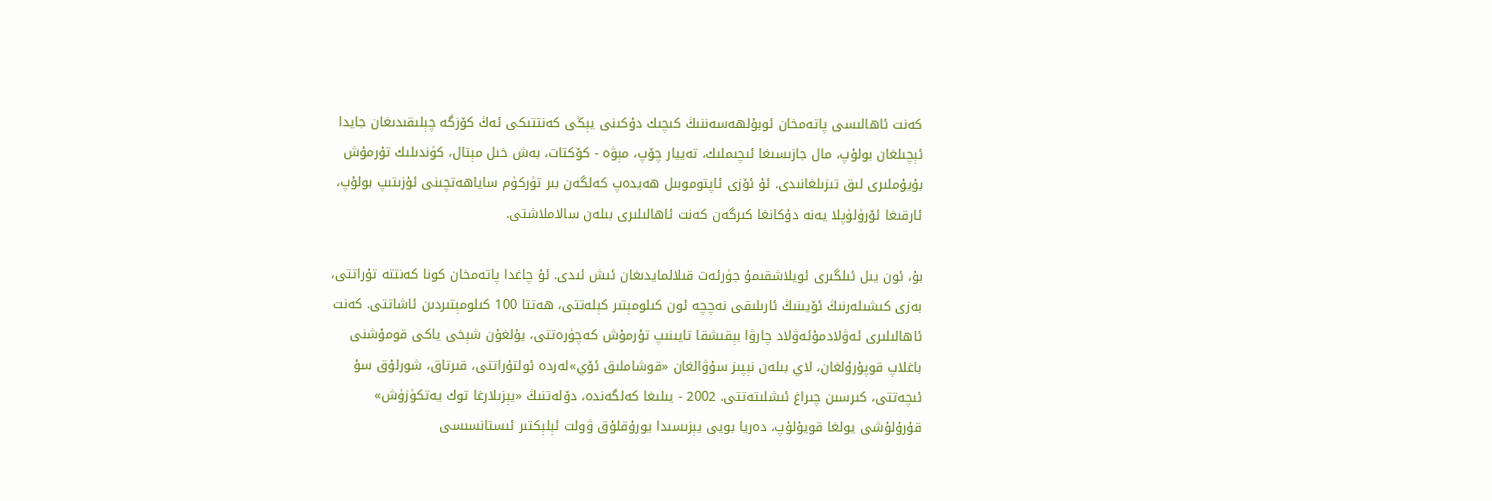كەنت ئاھالىسى پاتەمخان ئوبۇلھەسەننىڭ كىچىك دۇكىنى يېڭى كەنتتىكى ئەڭ كۆزگە چېلىقىدىغان جايدا ئېچىلغان بولۇپ، مال جازىسىغا ئىچىملىك، تەييار چۆپ، مېۋە - كۆكتات، بەش خىل مېتال، كۈندىلىك تۇرمۇش بۇيۇملىرى لىق تىزىلغانىدى. ئۇ ئۆزى ئاپتوموبىل ھەيدەپ كەلگەن بىر تۈركۈم ساياھەتچىنى ئۇزىتىپ بولۇپ، ئارقىغا ئۆرۈلۈپلا يەنە دۇكانغا كىرگەن كەنت ئاھالىلىرى بىلەن سالاملاشتى.

بۇ، ئون يىل ئىلگىرى ئويلاشقىمۇ جۈرئەت قىلالمايدىغان ئىش ئىدى. ئۇ چاغدا پاتەمخان كونا كەنتتە تۇراتتى، بەزى كىشىلەرنىڭ ئۆيىنىڭ ئارىلىقى نەچچە ئون كىلومېتىر كېلەتتى، ھەتتا 100 كىلومېتىردىن ئاشاتتى. كەنت ئاھالىلىرى ئەۋلادمۇئەۋلاد چارۋا بېقىشقا تايىنىپ تۇرمۇش كەچۈرەتتى، يۇلغۇن شېخى ياكى قومۇشنى باغلاپ قوپۇرۇلغان، لاي بىلەن نېپىز سۇۋالغان «قوشاملىق ئۆي»لەردە ئولتۇراتتى، قىرتاق، شورلۇق سۇ ئىچەتتى، كىرسىن چىراغ ئىشلىتەتتى. 2002 - يىلىغا كەلگەندە، دۆلەتنىڭ «يېزىلارغا توك يەتكۈزۈش» قۇرۇلۇشى يولغا قويۇلۇپ، دەريا بويى يېزىسىدا يورۇقلۇق ۋولت ئېلېكتىر ئىستانسىسى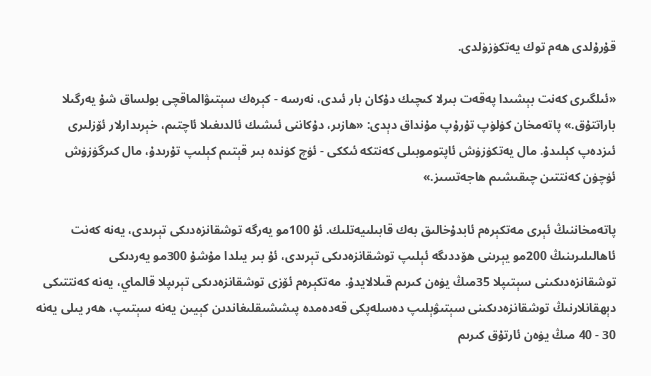قۇرۇلدى ھەم توك يەتكۈزۈلدى.

«ئىلگىرى كەنت بېشىدا پەقەت بىرلا كىچىك دۇكان بار ئىدى، نەرسە - كېرەك سېتىۋالماقچى بولساق شۇ يەرگىلا باراتتۇق.» پاتەمخان كۈلۈپ تۇرۇپ مۇنداق دېدى: «ھازىر، دۇكاننى ئىشىك ئالدىغىلا ئاچتىم، خېرىدارلار ئۆزلىرى ئىزدەپ كېلىدۇ. مال يەتكۈزۈش ئاپتوموبىلى كەنتكە ئىككى - ئۈچ كۈندە بىر قېتىم كېلىپ تۇرىدۇ، مال كىرگۈزۈش ئۈچۈن كەنتتىن چىقىشىم ھاجەتسىز.»

پاتەمخاننىڭ ئېرى مەتكېرەم ئابدۇخالىق بەك قابىلىيەتلىك. ئۇ 100مو يەرگە توشقانزەدىكى تېرىدى، يەنە كەنت ئاھالىلىرىنىڭ 200مو يېرىنى ھۆددىگە ئېلىپ توشقانزەدىكى تېرىدى، ئۇ بىر يىلدا مۇشۇ 300مو يەردىكى توشقانزەدىكىنى سېتىپلا 35مىڭ يۈەن كىرىم قىلالايدۇ. مەتكېرەم ئۆزى توشقانزەدىكى تېرىپلا قالماي، يەنە كەنتتىكى دېھقانلارنىڭ توشقانزەدىكىنى سېتىۋېلىپ دەسلەپكى قەدەمدە پىششىقلىغاندىن كېيىن يەنە سېتىپ، ھەر يىلى يەنە 30 - 40 مىڭ يۈەن ئارتۇق كىرىم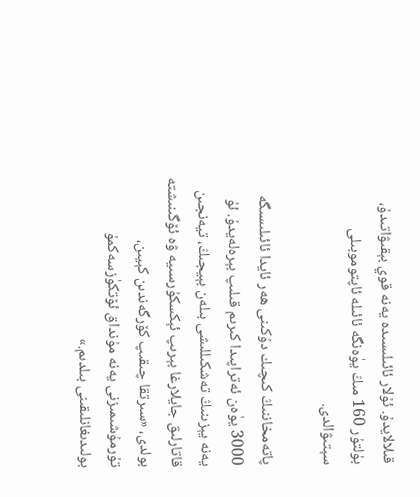قىلالايدۇ. ئۇلار ئائىلىسىدە يەنە قوي بېقىۋاتىدۇ، بۇلتۇر 160 مىڭ يۈەنگە ئائىلە ئاپتوموبىلى سېتىۋالدى.

پاتەمخاننىڭ كىچىك دۇكىنى ھەر ئايدا ئائىلىسىگە 3000 يۈەن ئەتراپىدا كىرىم قىلىپ بېرەلەيدۇ. ئۇ يەنە يېزىنىڭ تەشكىللىشى بىلەن بېيجىڭ، تيەنجىن قاتارلىق جايلارغا بېرىپ ئېكسكۇرسىيە ۋە ئۆگىنىشتە بولدى، «سىرتقا چىقىپ كۆرگەندىن كېيىن، تۇرمۇشىمىزنى يەنە مۇنداق ئۆتكۈزسەكمۇ بولىدىغانلىقىنى بىلدىم.»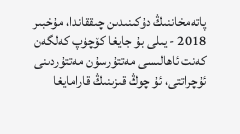پاتەمخاننىڭ دۇكىنىدىن چىققاندا، مۇخبىر 2018 - يىلى بۇ جايغا كۆچۈپ كەلگەن كەنت ئاھالىسى مەتتۇرسۇن مەتتۇردىنى ئۇچراتتى، ئۇ چوڭ قىزىنىڭ قارامايغا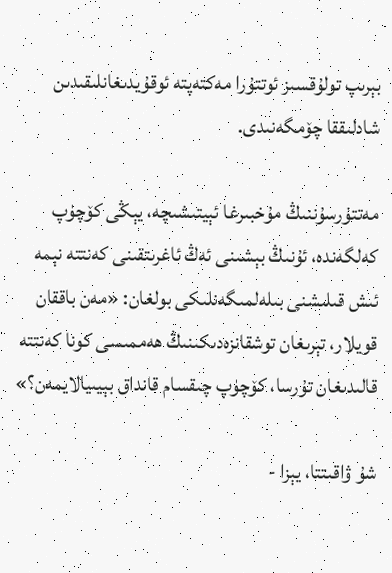بېرىپ تولۇقسىز ئوتتۇرا مەكتەپتە ئوقۇيدىغانلىقىدىن شادلىققا چۆمگەنىدى.

مەتتۇرسۇننىڭ مۇخبىرغا ئېيتىشىچە، يېڭى كۆچۈپ كەلگەندە، ئۇنىڭ بېشىنى ئەڭ ئاغرىتقىنى كەنتتە نېمە ئىش قىلىشنى بىلەلمىگەنلىكى بولغان: «مەن باققان قويلار، تېرىغان توشقانزەدىكىنىڭ ھەممىسى كونا كەنتتە قالىدىغان تۇرسا، كۆچۈپ چىقسام قانداق بېيىيالايمەن؟»

شۇ ۋاقىتتا، يېزا -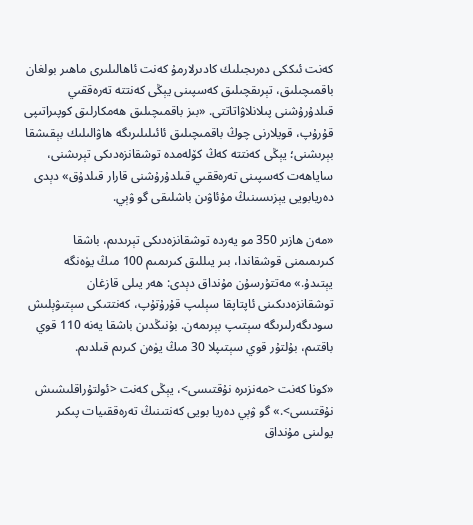كەنت ئىككى دەرىجىلىك كادىرلارمۇ كەنت ئاھالىلىرى ماھىر بولغان باقمىچىلىق، تېرىقچىلىق كەسپىنى يېڭى كەنتتە تەرەققىي قىلدۇرۇشنى پىلانلاۋاتاتتى. «بىز باقمىچىلىق ھەمكارلىق كوپىراتىپى قۇرۇپ، قويلارنى چوڭ باقمىچىلىق ئائىلىلىرىگە ھاۋالىلىك بېقىشقا بېرىشنى؛ يېڭى كەنتتە كەڭ كۆلەمدە توشقانزەدىكى تېرىشنى، ساياھەت كەسپىنى تەرەققىي قىلدۇرۇشنى قارار قىلدۇق» دېدى دەريابويى يېزىسىنىڭ مۇئاۋىن باشلىقى گو ۋېي.

«مەن ھازىر 350 مو يەردە توشقانزەدىكى تېرىدىم، باشقا كىرىمىمنى قوشقاندا، بىر يىللىق كىرىمىم 100 مىڭ يۈەنگە يېتىدۇ.» مەتتۇرسۇن مۇنداق دېدى: ھەر يىلى قازغان توشقانزەدىكىنى ئاپتاپقا سېلىپ قۇرۇتۇپ، كەنتتىكى سېتىۋېلىش سودىگەرلىرىگە سېتىپ بېرىمەن. بۇنىڭدىن باشقا يەنە 110 قوي باقتىم، بۇلتۇر قوي سېتىپلا 30 مىڭ يۈەن كىرىم قىلدىم.

«كونا كەنت <مەنزىرە نۇقتىسى>، يېڭى كەنت <ئولتۇراقلىشىش نۇقتىسى>.» گو ۋېي دەريا بويى كەنتىنىڭ تەرەققىيات پىكىر يولىنى مۇنداق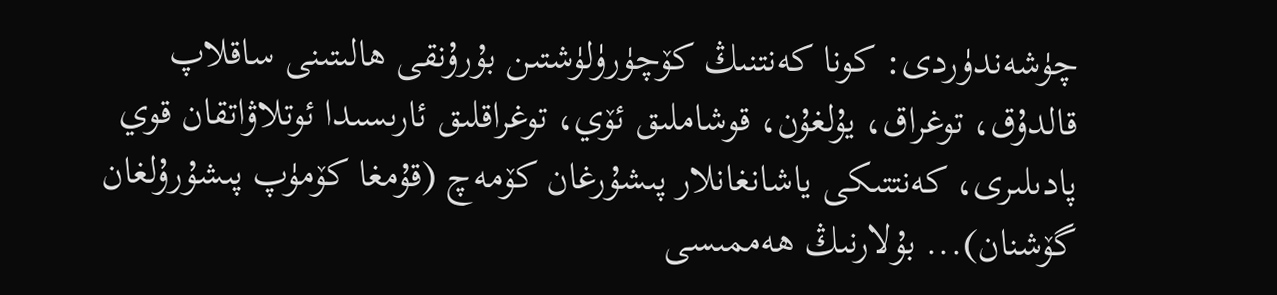چۈشەندۈردى: كونا كەنتنىڭ كۆچۈرۈلۈشتىن بۇرۇنقى ھالىتىنى ساقلاپ قالدۇق، توغراق، يۇلغۇن، قوشاملىق ئۆي، توغراقلىق ئارىسىدا ئوتلاۋاتقان قوي پادىلىرى، كەنتتىكى ياشانغانلار پىشۇرغان كۆمەچ (قۇمغا كۆمۈپ پىشۇرۇلغان گۆشنان)... بۇلارنىڭ ھەممىسى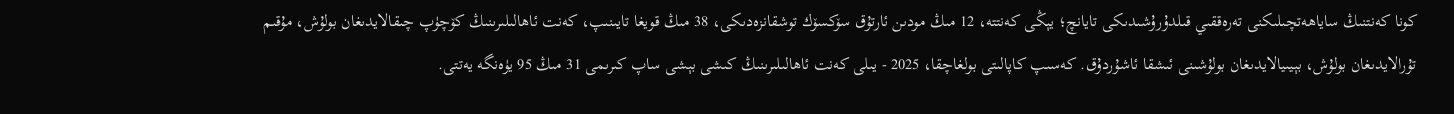كونا كەنتنىڭ ساياھەتچىلىكنى تەرەققىي قىلدۇرۇشىدىكى تايانچ؛ يېڭى كەنتتە، 12 مىڭ مودىن ئارتۇق سۆكسۆك توشقانزەدىكى، 38 مىڭ قويغا تايىنىپ، كەنت ئاھالىلىرىنىڭ كۆچۈپ چىقالايدىغان بولۇش، مۇقىم تۇرالايدىغان بولۇش، بېيىيالايدىغان بولۇشىنى ئىشقا ئاشۇردۇق. كەسىپ كاپالىتى بولغاچقا، 2025 - يىلى كەنت ئاھالىلىرىنىڭ كىشى بېشى ساپ كىرىمى 31 مىڭ 95 يۈەنگە يەتتى.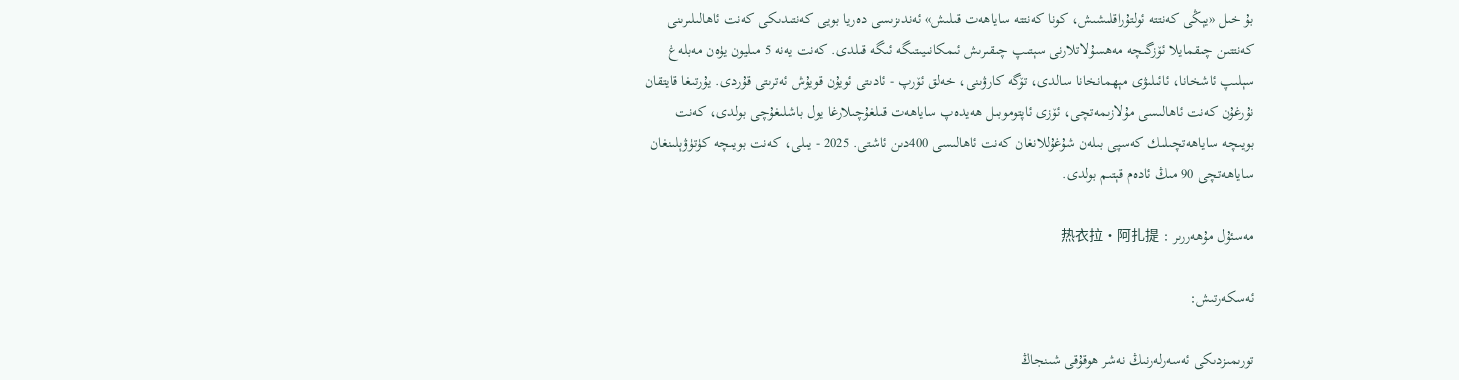بۇ خىل «يېڭى كەنتتە ئولتۇراقلىشىش، كونا كەنتتە ساياھەت قىلىش» ئەندىزىسى دەريا بويى كەنتىدىكى كەنت ئاھالىلىرىنى كەنتتىن چىقمايلا ئۆزگىچە مەھسۇلاتلارنى سېتىپ چىقىرىش ئىمكانىيىتىگە ئىگە قىلدى. كەنت يەنە 5 مىليون يۈەن مەبلەغ سېلىپ ئاشخانا، ئائىلىۋى مېھمانخانا سالدى، تۆگە كارۋىنى، خەلق ئۆرپ - ئادىتى ئويۇن قويۇش ئەترىتى قۇردى. يۇرتىغا قايتقان نۇرغۇن كەنت ئاھالىسى مۇلازىمەتچى، ئۆزى ئاپتوموبىل ھەيدەپ ساياھەت قىلغۇچىلارغا يول باشلىغۇچى بولدى، كەنت بويىچە ساياھەتچىلىك كەسپى بىلەن شۇغۇللانغان كەنت ئاھالىسى 400دىن ئاشتى. 2025 - يىلى، كەنت بويىچە كۈتۈۋېلىنغان ساياھەتچى 90 مىڭ ئادەم قېتىم بولدى.

مەسئۇل مۇھەررىر : 热衣拉·阿扎提

ئەسكەرتىش:

تورىمىزدىكى ئەسەرلەرنىڭ نەشر ھوقۇقى شىنجاڭ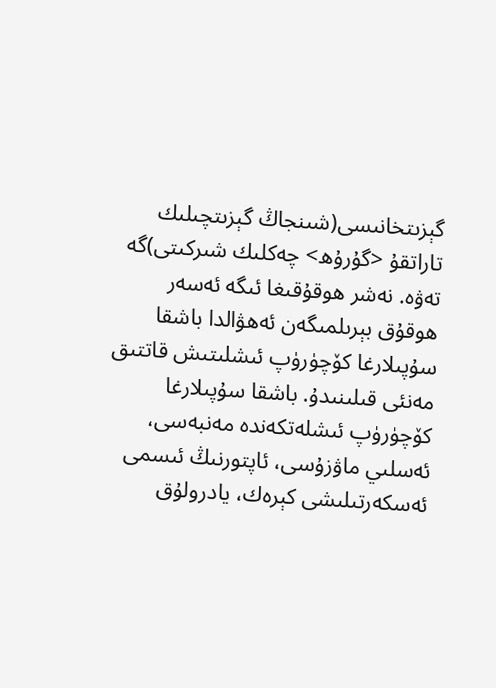گېزىتخانىسى(شىنجاڭ گېزىتچىلىك تاراتقۇ <گۇرۇھ> چەكلىك شىركىتى)گە تەۋە. نەشر ھوقۇقىغا ئىگە ئەسەر ھوقۇق بېرىلمىگەن ئەھۋالدا باشقا سۇپىلارغا كۆچۈرۈپ ئىشلىتىش قاتتىق مەنئى قىلىنىدۇ. باشقا سۇپىلارغا كۆچۈرۈپ ئىشلەتكەندە مەنبەسى، ئەسلىي ماۋزۇسى، ئاپتورنىڭ ئىسمى ئەسكەرتىلىشى كېرەك، يادرولۇق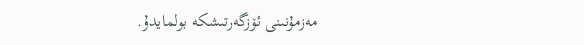مەزمۇنىنى ئۆزگەرتىشكە بولمايدۇ.